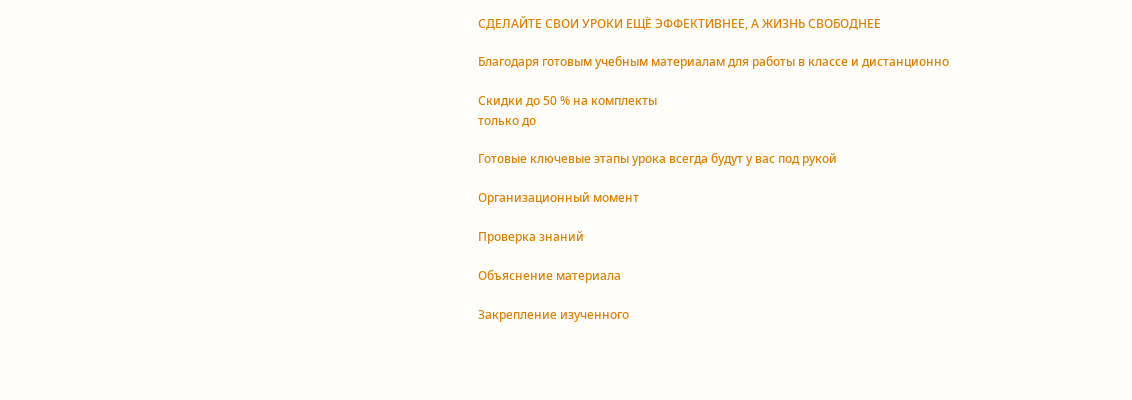СДЕЛАЙТЕ СВОИ УРОКИ ЕЩЁ ЭФФЕКТИВНЕЕ, А ЖИЗНЬ СВОБОДНЕЕ

Благодаря готовым учебным материалам для работы в классе и дистанционно

Скидки до 50 % на комплекты
только до

Готовые ключевые этапы урока всегда будут у вас под рукой

Организационный момент

Проверка знаний

Объяснение материала

Закрепление изученного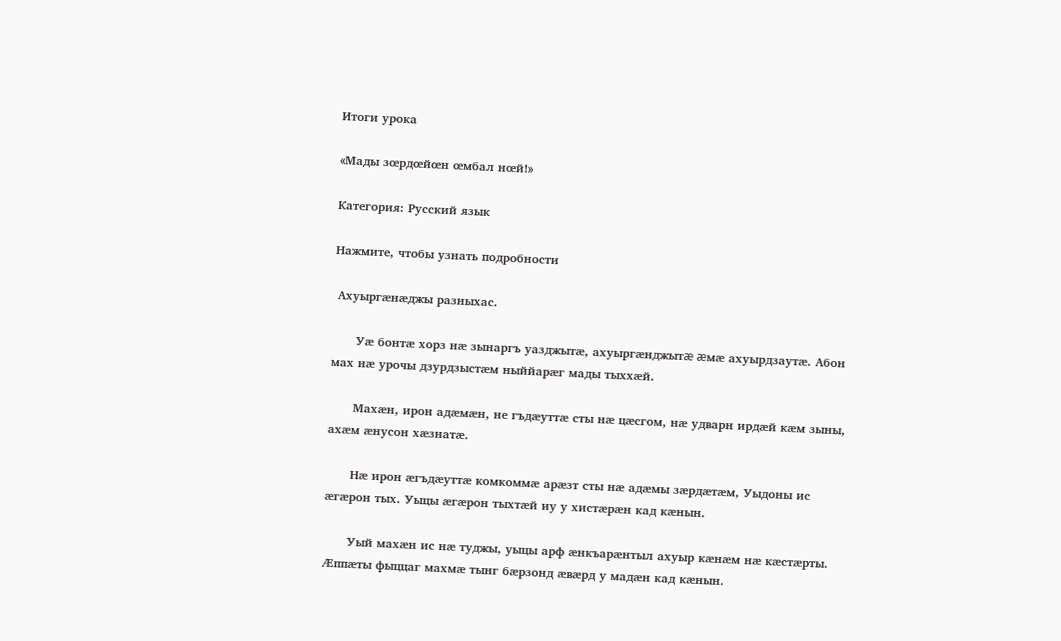Итоги урока

«Мады зœрдœйœн œмбал нœй!»

Категория: Русский язык

Нажмите, чтобы узнать подробности

 Ахуыргæнæджы разныхас.

      Уæ бонтæ хорз нæ зынаргъ уазджытæ, ахуыргæнджытæ æмæ ахуырдзаутæ. Абон мах нæ урочы дзурдзыстæм ныййарæг мады тыххæй.

      Махæн, ирон адæмæн, не гъдæуттæ сты нæ цæсгом, нæ удварн ирдæй кæм зыны, ахæм æнусон хæзнатæ.

      Нæ ирон æгъдæуттæ комкоммæ арæзт сты нæ адæмы зæрдæтæм, Уыдоны ис æгæрон тых. Уыцы æгæрон тыхтæй иу у хистæрæн кад кæнын.

      Уый махæн ис нæ туджы, уыцы арф æнкъарæнтыл ахуыр кæнæм нæ кæстæрты. Æппæты фыццаг махмæ тынг бæрзонд æвæрд у мадæн кад кæнын.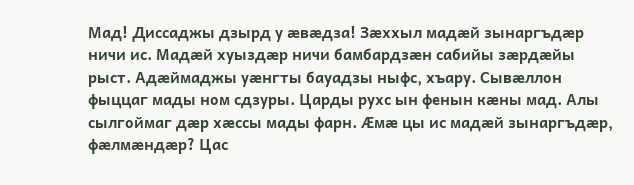Мад! Диссаджы дзырд у æвæдза! Зæххыл мадæй зынаргъдæр ничи ис. Мадæй хуыздæр ничи бамбардзæн сабийы зæрдæйы рыст. Адæймаджы уæнгты бауадзы ныфс, хъару. Сывæллон фыццаг мады ном сдзуры. Царды рухс ын фенын кæны мад. Алы сылгоймаг дæр хæссы мады фарн. Æмæ цы ис мадæй зынаргъдæр, фæлмæндæр? Цас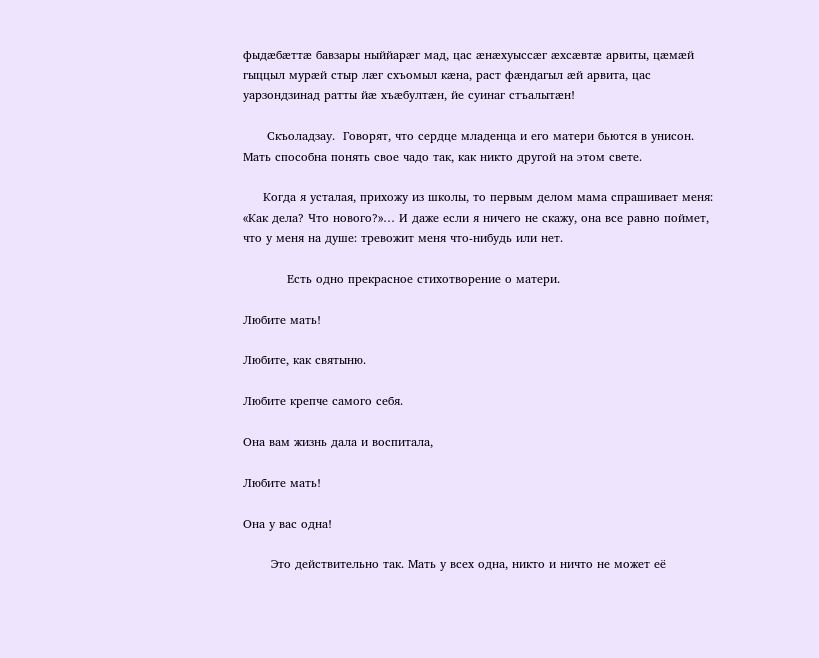фыдæбæттæ бавзары ныййарæг мад, цас æнæхуыссæг æхсæвтæ арвиты, цæмæй гыццыл мурæй стыр лæг схъомыл кæна, раст фæндагыл æй арвита, цас уарзондзинад ратты йæ хъæбултæн, йе суинаг стъалытæн!

      Скъоладзау.  Говорят, что сердце младенца и его матери бьются в унисон. Мать способна понять свое чадо так, как никто другой на этом свете.

     Когда я усталая, прихожу из школы, то первым делом мама спрашивает меня: «Как дела? Что нового?»… И даже если я ничего не скажу, она все равно поймет, что у меня на душе: тревожит меня что-нибудь или нет.

           Есть одно прекрасное стихотворение о матери.

Любите мать!

Любите, как святыню.

Любите крепче самого себя.

Она вам жизнь дала и воспитала,

Любите мать!

Она у вас одна!

       Это действительно так. Мать у всех одна, никто и ничто не может её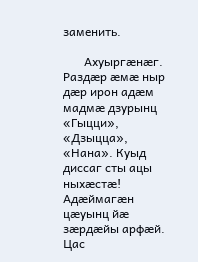заменить.

       Ахуыргæнæг. Раздæр æмæ ныр дæр ирон адæм мадмæ дзурынц «Гыцци», «Дзыцца», «Нана». Куыд диссаг сты ацы ныхæстæ! Адæймагæн цæуынц йæ зæрдæйы арфæй. Цас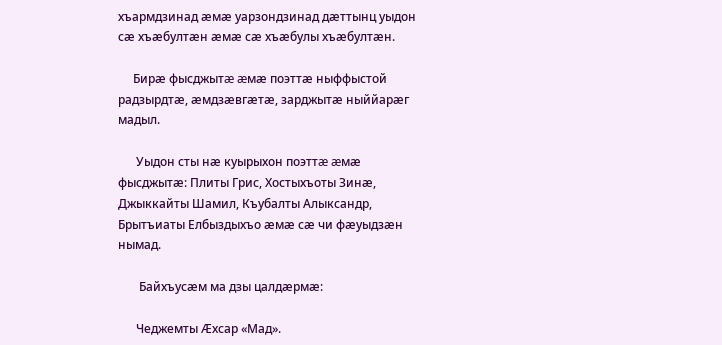хъармдзинад æмæ уарзондзинад дæттынц уыдон сæ хъæбултæн æмæ сæ хъæбулы хъæбултæн.

     Бирæ фысджытæ æмæ поэттæ ныффыстой радзырдтæ, æмдзæвгæтæ, зарджытæ ныййарæг мадыл.

      Уыдон сты нæ куырыхон поэттæ æмæ фысджытæ: Плиты Грис, Хостыхъоты Зинæ, Джыккайты Шамил, Къубалты Алыксандр, Брытъиаты Елбыздыхъо æмæ сæ чи фæуыдзæн нымад.

       Байхъусæм ма дзы цалдæрмæ:

      Чеджемты Æхсар «Мад».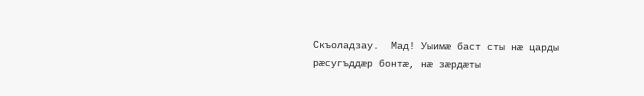Скъоладзау.  Мад! Уыимæ баст сты нæ царды рæсугъддæр бонтæ, нæ зæрдæты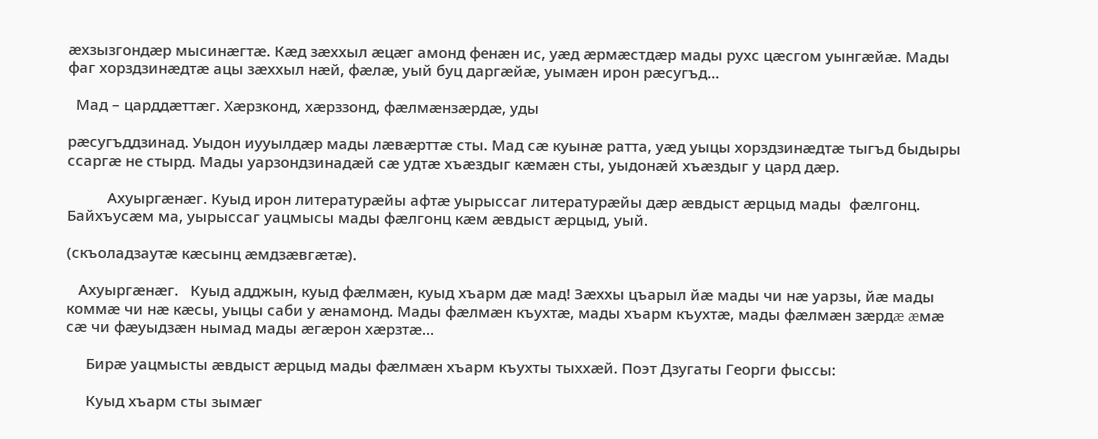æхзызгондæр мысинæгтæ. Кæд зæххыл æцæг амонд фенæн ис, уæд æрмæстдæр мады рухс цæсгом уынгæйæ. Мады фаг хорздзинæдтæ ацы зæххыл нæй, фæлæ, уый буц даргæйæ, уымæн ирон рæсугъд...

  Мад – царддӕттӕг. Хӕрзконд, хӕрззонд, фӕлмӕнзӕрдӕ, уды

рӕсугъддзинад. Уыдон иууылдӕр мады лӕвӕрттӕ сты. Мад сӕ куынӕ ратта, уӕд уыцы хорздзинӕдтӕ тыгъд быдыры ссаргӕ не стырд. Мады уарзондзинадӕй сӕ удтӕ хъӕздыг кӕмӕн сты, уыдонӕй хъӕздыг у цард дӕр.

          Ахуыргæнæг. Куыд ирон литературæйы афтæ уырыссаг литературæйы дæр æвдыст æрцыд мады  фæлгонц. Байхъусæм ма, уырыссаг уацмысы мады фæлгонц кæм æвдыст æрцыд, уый.

(скъоладзаутæ кæсынц æмдзæвгæтæ).

   Ахуыргæнæг.   Куыд адджын, куыд фæлмæн, куыд хъарм дæ мад! Зæххы цъарыл йæ мады чи нæ уарзы, йæ мады коммæ чи нæ кæсы, уыцы саби у æнамонд. Мады фæлмæн къухтæ, мады хъарм къухтæ, мады фæлмæн зæрдæ æмæ сæ чи фæуыдзæн нымад мады æгæрон хæрзтæ…

     Бирæ уацмысты æвдыст æрцыд мады фæлмæн хъарм къухты тыххæй. Поэт Дзугаты Георги фыссы:

     Куыд хъарм сты зымæг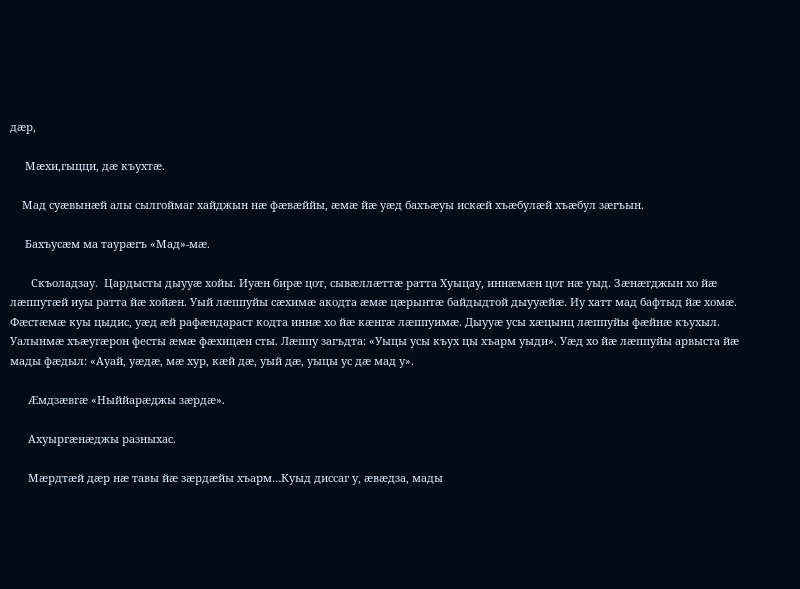дæр,

     Мæхи,гыцци, дæ къухтæ.

    Мад суæвынæй алы сылгоймаг хайджын нæ фæвæййы, æмæ йæ уæд бахъæуы искæй хъæбулæй хъæбул зæгъын.

     Бахъусæм ма таурæгъ «Мад»-мæ.

       Скъоладзау.  Цардысты дыууæ хойы. Иуæн бирæ цот, сывæллæттæ ратта Хуыцау, иннæмæн цот нæ уыд. Зæнæгджын хо йæ лæппутæй иуы ратта йæ хойæн. Уый лæппуйы сæхимæ акодта æмæ цæрынтæ байдыдтой дыууæйæ. Иу хатт мад бафтыд йæ хомæ. Фæстæмæ куы цыдис, уæд æй рафæндараст кодта иннæ хо йæ кæнгæ лæппуимæ. Дыууæ усы хæцынц лæппуйы фæйнæ къухыл. Уалынмæ хъæугæрон фесты æмæ фæхицæн сты. Лæппу загъдта: «Уыцы усы къух цы хъарм уыди». Уæд хо йæ лæппуйы арвыста йæ мады фæдыл: «Ауай, уæдæ, мæ хур, кæй дæ, уый дæ, уыцы ус дæ мад у».

      Æмдзæвгæ «Ныййарæджы зæрдæ».

      Ахуыргæнæджы разныхас.

      Мæрдтæй дæр нæ тавы йæ зæрдæйы хъарм…Куыд диссаг у, æвæдза, мады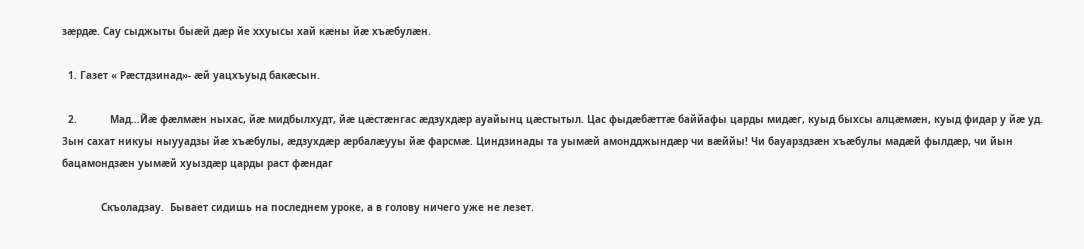зæрдæ. Сау сыджыты быæй дæр йе ххуысы хай кæны йæ хъæбулæн.

  1. Газет « Рæстдзинад»- æй уацхъуыд бакæсын.

  2.           Мад…Йæ фæлмæн ныхас, йæ мидбылхудт, йæ цæстæнгас æдзухдæр ауайынц цæстытыл. Цас фыдæбæттæ баййафы царды мидæг, куыд быхсы алцæмæн, куыд фидар у йæ уд. Зын сахат никуы ныууадзы йæ хъæбулы, æдзухдæр æрбалæууы йæ фарсмæ. Циндзинады та уымæй амондджындæр чи вæййы! Чи бауарздзæн хъæбулы мадæй фылдæр, чи йын бацамондзæн уымæй хуыздæр царды раст фæндаг

             Скъоладзау.  Бывает сидишь на последнем уроке, а в голову ничего уже не лезет.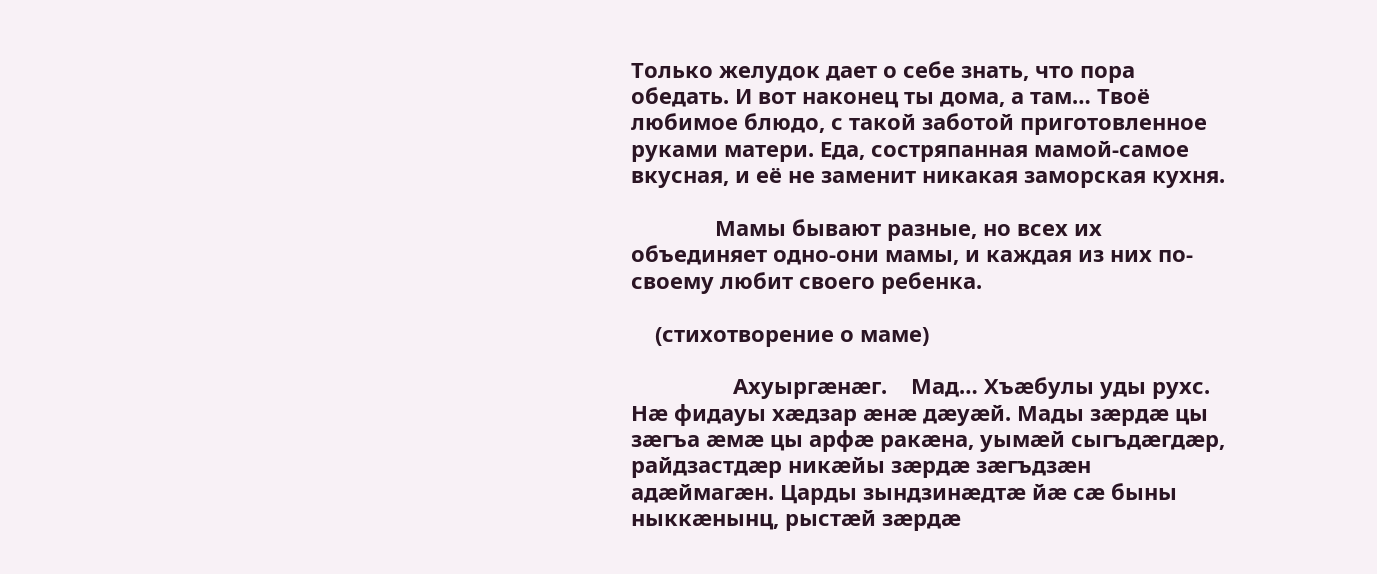Только желудок дает о себе знать, что пора обедать. И вот наконец ты дома, а там… Твоё любимое блюдо, с такой заботой приготовленное руками матери. Еда, состряпанная мамой-самое вкусная, и её не заменит никакая заморская кухня.

              Мамы бывают разные, но всех их объединяет одно-они мамы, и каждая из них по-своему любит своего ребенка.

    (стихотворение о маме)

                 Ахуыргæнæг.    Мад… Хъæбулы уды рухс. Нæ фидауы хæдзар æнæ дæуæй. Мады зæрдæ цы зæгъа æмæ цы арфæ ракæна, уымæй сыгъдæгдæр, райдзастдæр никæйы зæрдæ зæгъдзæн адæймагæн. Царды зындзинæдтæ йæ сæ быны ныккæнынц, рыстæй зæрдæ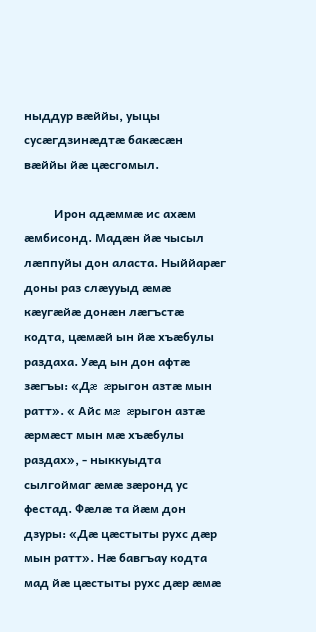ныддур вæййы, уыцы  сусæгдзинæдтæ бакæсæн вæййы йæ цæсгомыл.

          Ирон адæммæ ис ахæм  æмбисонд. Мадæн йæ чысыл лæппуйы дон аласта. Ныййарæг доны раз слæууыд æмæ кæугæйæ донæн лæгъстæ кодта, цæмæй ын йæ хъæбулы раздаха. Уæд ын дон афтæ зæгъы: «Дæ æрыгон азтæ мын ратт». « Айс мæ æрыгон азтæ æрмæст мын мæ хъæбулы раздах», - ныккуыдта сылгоймаг æмæ зæронд ус фестад. Фæлæ та йæм дон дзуры: «Дæ цæстыты рухс дæр мын ратт». Нæ бавгъау кодта мад йæ цæстыты рухс дæр æмæ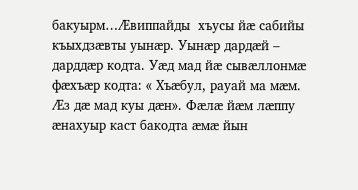бакуырм…Æвиппайды  хъусы йæ сабийы къыхдзæвты уынæр. Уынæр дардæй – дарддæр кодта. Уæд мад йæ сывæллонмæ фæхъæр кодта: « Хъæбул, рауай ма мæм. Æз дæ мад куы дæн». Фæлæ йæм лæппу æнахуыр каст бакодта æмæ йын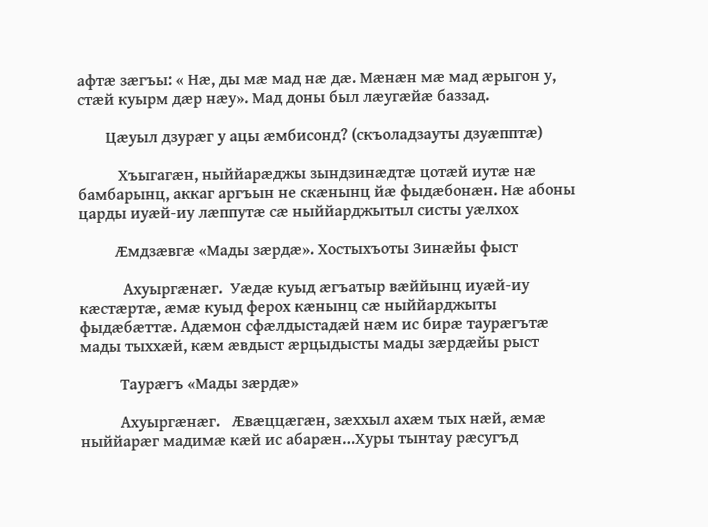афтæ зæгъы: « Нæ, ды мæ мад нæ дæ. Мæнæн мæ мад æрыгон у, стæй куырм дæр нæу». Мад доны был лæугæйæ баззад.

       Цæуыл дзурæг у ацы æмбисонд? (скъоладзауты дзуæпптæ)

          Хъыгагæн, ныййарæджы зындзинæдтæ цотæй иутæ нæ бамбарынц, аккаг аргъын не скæнынц йæ фыдæбонæн. Нæ абоны царды иуæй-иу лæппутæ сæ ныййарджытыл систы уæлхох

         Æмдзæвгæ «Мады зæрдæ». Хостыхъоты Зинæйы фыст

           Ахуыргæнæг.  Уæдæ куыд æгъатыр вæййынц иуæй-иу кæстæртæ, æмæ куыд ферох кæнынц сæ ныййарджыты фыдæбæттæ. Адæмон сфæлдыстадæй нæм ис бирæ таурæгътæ мады тыххæй, кæм æвдыст æрцыдысты мады зæрдæйы рыст

          Таурæгъ «Мады зæрдæ»

          Ахуыргæнæг.   Æвæццæгæн, зæххыл ахæм тых нæй, æмæ ныййарæг мадимæ кæй ис абарæн…Хуры тынтау рæсугъд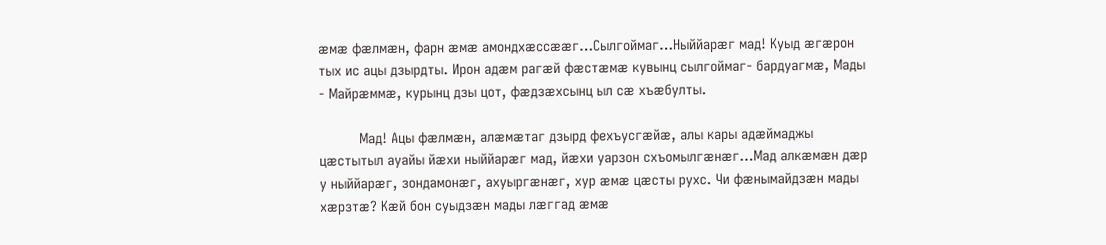æмæ фæлмæн, фарн æмæ амондхæссææг…Сылгоймаг…Ныййарæг мад! Куыд æгæрон тых ис ацы дзырдты. Ирон адæм рагæй фæстæмæ кувынц сылгоймаг- бардуагмæ, Мады - Майрæммæ, курынц дзы цот, фæдзæхсынц ыл сæ хъæбулты.

          Мад! Ацы фæлмæн, алæмæтаг дзырд фехъусгæйæ, алы кары адæймаджы цæстытыл ауайы йæхи ныййарæг мад, йæхи уарзон схъомылгæнæг…Мад алкæмæн дæр у ныййарæг, зондамонæг, ахуыргæнæг, хур æмæ цæсты рухс. Чи фæнымайдзæн мады хæрзтæ? Кæй бон суыдзæн мады лæггад æмæ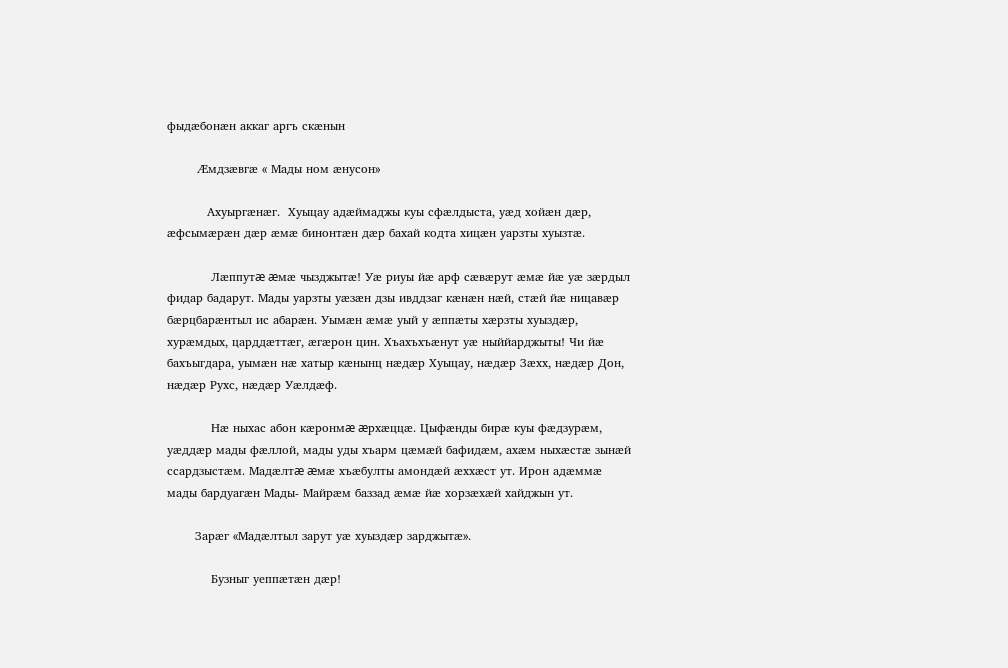фыдæбонæн аккаг аргъ скæнын

          Æмдзæвгæ « Мады ном æнусон»

          Ахуыргæнæг.  Хуыцау адæймаджы куы сфæлдыста, уæд хойæн дæр, æфсымæрæн дæр æмæ бинонтæн дæр бахай кодта хицæн уарзты хуызтæ.

           Лæппутæ æмæ чызджытæ! Уæ риуы йæ арф сæвæрут æмæ йæ уæ зæрдыл фидар бадарут. Мады уарзты уæзæн дзы ивддзаг кæнæн нæй, стæй йæ ницавæр бæрцбарæнтыл ис абарæн. Уымæн æмæ уый у æппæты хæрзты хуыздæр,  хурæмдых, царддæттæг, æгæрон цин. Хъахъхъæнут уæ ныййарджыты! Чи йæ бахъыгдара, уымæн нæ хатыр кæнынц нæдæр Хуыцау, нæдæр Зæхх, нæдæр Дон, нæдæр Рухс, нæдæр Уæлдæф.

           Нæ ныхас абон кæронмæ æрхæццæ. Цыфæнды бирæ куы фæдзурæм, уæддæр мады фæллой, мады уды хъарм цæмæй бафидæм, ахæм ныхæстæ зынæй ссардзыстæм. Мадæлтæ æмæ хъæбулты амондæй æххæст ут. Ирон адæммæ мады бардуагæн Мады- Майрæм баззад æмæ йæ хорзæхæй хайджын ут.

       Зарæг «Мадæлтыл зарут уæ хуыздæр зарджытæ».

           Бузныг уеппæтæн дæр!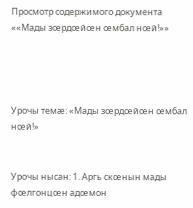Просмотр содержимого документа
««Мады зœрдœйœн œмбал нœй!»»




Урочы темæ: «Мады зœрдœйœн œмбал нœй!»


Урочы нысан: 1. Аргь скœнын мады фœлгонцœн адœмон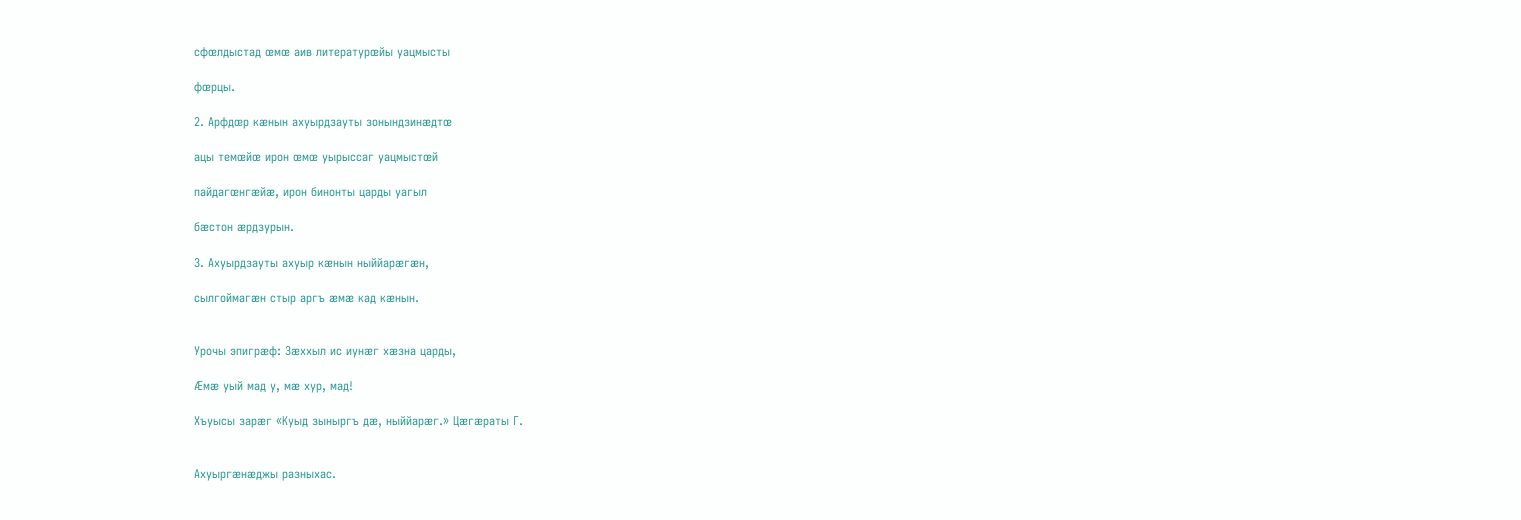сфœлдыстад œмœ аив литературœйы уацмысты

фœрцы.

2. Арфдœр кæнын ахуырдзауты зонындзинæдтœ

ацы темœйœ ирон œмœ уырыссаг уацмыстœй

пайдагœнгæйæ, ирон бинонты царды уагыл

бæстон æрдзурын.

3. Ахуырдзауты ахуыр кæнын ныййарæгæн,

сылгоймагæн стыр аргъ æмæ кад кæнын.


Урочы эпигрæф: Зæххыл ис иунæг хæзна царды,

Æмæ уый мад у, мæ хур, мад!

Хъуысы зарæг «Куыд зыныргъ дæ, ныййарæг.» Цæгæраты Г.


Ахуыргæнæджы разныхас.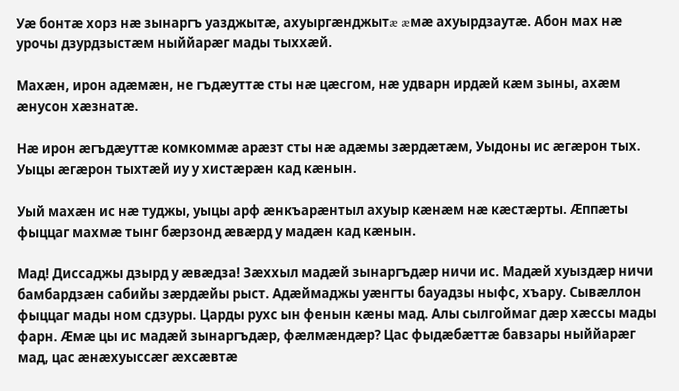Уæ бонтæ хорз нæ зынаргъ уазджытæ, ахуыргæнджытæ æмæ ахуырдзаутæ. Абон мах нæ урочы дзурдзыстæм ныййарæг мады тыххæй.

Махæн, ирон адæмæн, не гъдæуттæ сты нæ цæсгом, нæ удварн ирдæй кæм зыны, ахæм æнусон хæзнатæ.

Нæ ирон æгъдæуттæ комкоммæ арæзт сты нæ адæмы зæрдæтæм, Уыдоны ис æгæрон тых. Уыцы æгæрон тыхтæй иу у хистæрæн кад кæнын.

Уый махæн ис нæ туджы, уыцы арф æнкъарæнтыл ахуыр кæнæм нæ кæстæрты. Æппæты фыццаг махмæ тынг бæрзонд æвæрд у мадæн кад кæнын.

Мад! Диссаджы дзырд у æвæдза! Зæххыл мадæй зынаргъдæр ничи ис. Мадæй хуыздæр ничи бамбардзæн сабийы зæрдæйы рыст. Адæймаджы уæнгты бауадзы ныфс, хъару. Сывæллон фыццаг мады ном сдзуры. Царды рухс ын фенын кæны мад. Алы сылгоймаг дæр хæссы мады фарн. Æмæ цы ис мадæй зынаргъдæр, фæлмæндæр? Цас фыдæбæттæ бавзары ныййарæг мад, цас æнæхуыссæг æхсæвтæ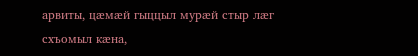арвиты, цæмæй гыццыл мурæй стыр лæг схъомыл кæна,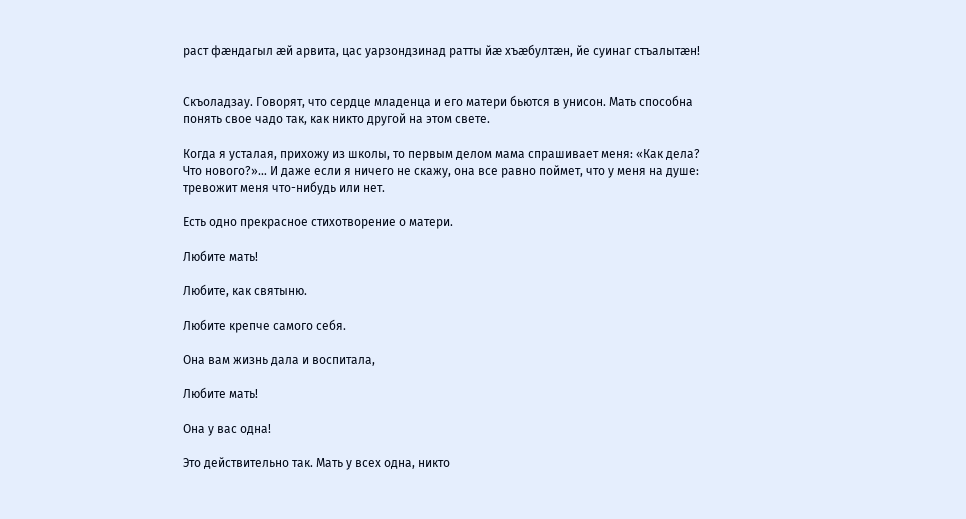раст фæндагыл æй арвита, цас уарзондзинад ратты йæ хъæбултæн, йе суинаг стъалытæн!


Скъоладзау. Говорят, что сердце младенца и его матери бьются в унисон. Мать способна понять свое чадо так, как никто другой на этом свете.

Когда я усталая, прихожу из школы, то первым делом мама спрашивает меня: «Как дела? Что нового?»… И даже если я ничего не скажу, она все равно поймет, что у меня на душе: тревожит меня что-нибудь или нет.

Есть одно прекрасное стихотворение о матери.

Любите мать!

Любите, как святыню.

Любите крепче самого себя.

Она вам жизнь дала и воспитала,

Любите мать!

Она у вас одна!

Это действительно так. Мать у всех одна, никто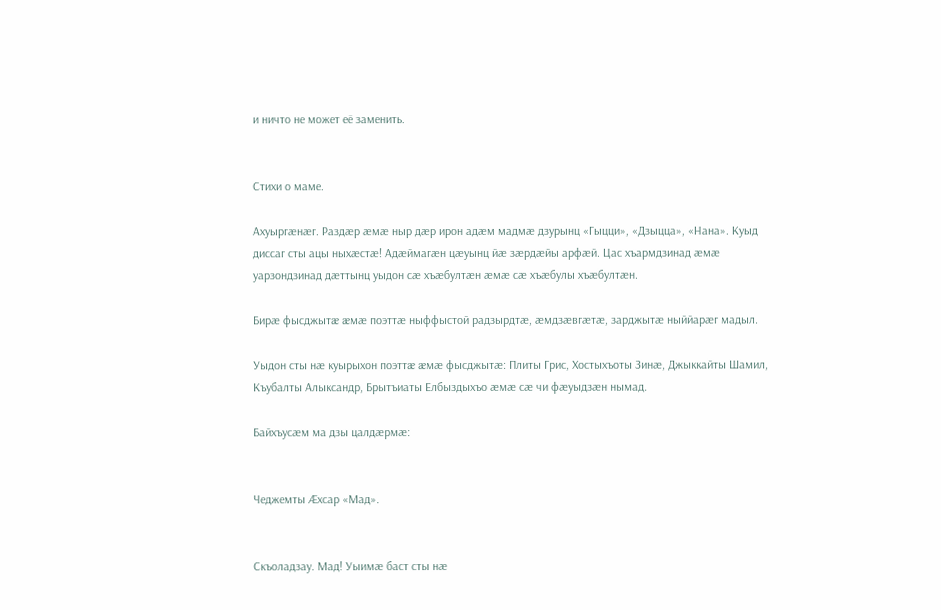и ничто не может её заменить.


Стихи о маме.

Ахуыргæнæг. Раздæр æмæ ныр дæр ирон адæм мадмæ дзурынц «Гыцци», «Дзыцца», «Нана». Куыд диссаг сты ацы ныхæстæ! Адæймагæн цæуынц йæ зæрдæйы арфæй. Цас хъармдзинад æмæ уарзондзинад дæттынц уыдон сæ хъæбултæн æмæ сæ хъæбулы хъæбултæн.

Бирæ фысджытæ æмæ поэттæ ныффыстой радзырдтæ, æмдзæвгæтæ, зарджытæ ныййарæг мадыл.

Уыдон сты нæ куырыхон поэттæ æмæ фысджытæ: Плиты Грис, Хостыхъоты Зинæ, Джыккайты Шамил, Къубалты Алыксандр, Брытъиаты Елбыздыхъо æмæ сæ чи фæуыдзæн нымад.

Байхъусæм ма дзы цалдæрмæ:


Чеджемты Æхсар «Мад».


Скъоладзау. Мад! Уыимæ баст сты нæ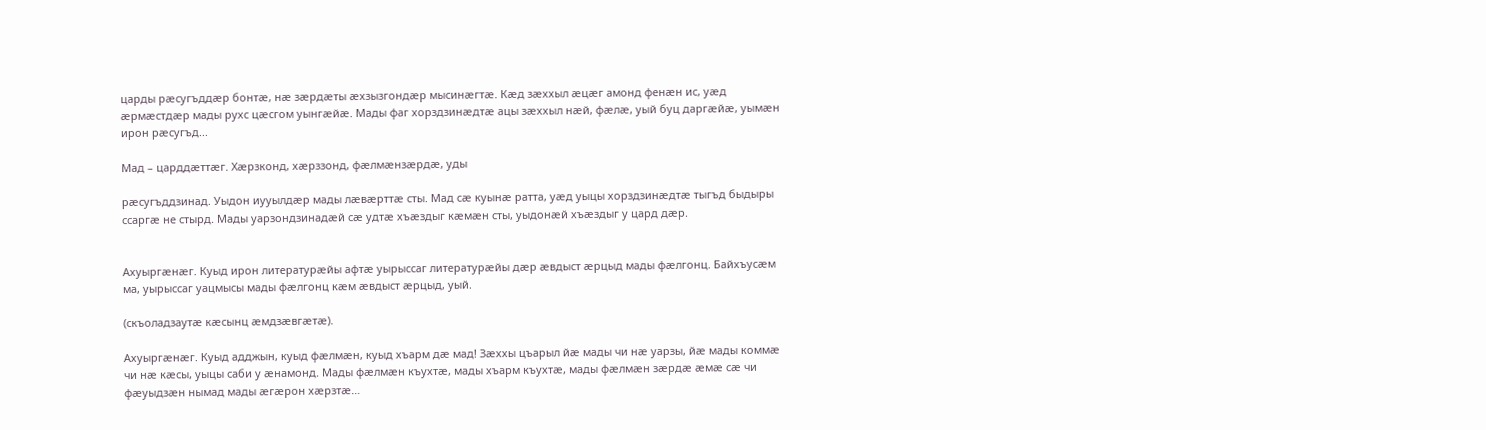царды рæсугъддæр бонтæ, нæ зæрдæты æхзызгондæр мысинæгтæ. Кæд зæххыл æцæг амонд фенæн ис, уæд æрмæстдæр мады рухс цæсгом уынгæйæ. Мады фаг хорздзинæдтæ ацы зæххыл нæй, фæлæ, уый буц даргæйæ, уымæн ирон рæсугъд...

Мад – царддӕттӕг. Хӕрзконд, хӕрззонд, фӕлмӕнзӕрдӕ, уды

рӕсугъддзинад. Уыдон иууылдӕр мады лӕвӕрттӕ сты. Мад сӕ куынӕ ратта, уӕд уыцы хорздзинӕдтӕ тыгъд быдыры ссаргӕ не стырд. Мады уарзондзинадӕй сӕ удтӕ хъӕздыг кӕмӕн сты, уыдонӕй хъӕздыг у цард дӕр.


Ахуыргæнæг. Куыд ирон литературæйы афтæ уырыссаг литературæйы дæр æвдыст æрцыд мады фæлгонц. Байхъусæм ма, уырыссаг уацмысы мады фæлгонц кæм æвдыст æрцыд, уый.

(скъоладзаутæ кæсынц æмдзæвгæтæ).

Ахуыргæнæг. Куыд адджын, куыд фæлмæн, куыд хъарм дæ мад! Зæххы цъарыл йæ мады чи нæ уарзы, йæ мады коммæ чи нæ кæсы, уыцы саби у æнамонд. Мады фæлмæн къухтæ, мады хъарм къухтæ, мады фæлмæн зæрдæ æмæ сæ чи фæуыдзæн нымад мады æгæрон хæрзтæ…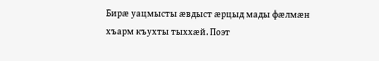Бирæ уацмысты æвдыст æрцыд мады фæлмæн хъарм къухты тыххæй. Поэт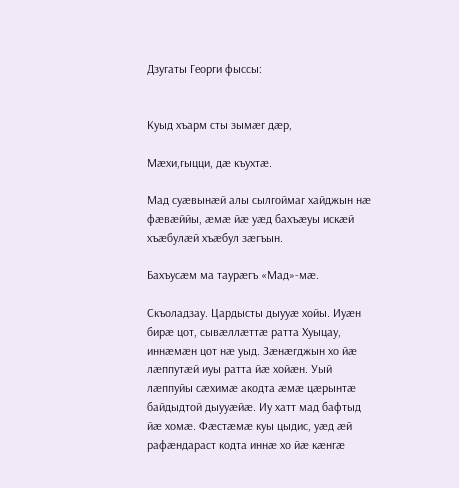Дзугаты Георги фыссы:


Куыд хъарм сты зымæг дæр,

Мæхи,гыцци, дæ къухтæ.

Мад суæвынæй алы сылгоймаг хайджын нæ фæвæййы, æмæ йæ уæд бахъæуы искæй хъæбулæй хъæбул зæгъын.

Бахъусæм ма таурæгъ «Мад»-мæ.

Скъоладзау. Цардысты дыууæ хойы. Иуæн бирæ цот, сывæллæттæ ратта Хуыцау, иннæмæн цот нæ уыд. Зæнæгджын хо йæ лæппутæй иуы ратта йæ хойæн. Уый лæппуйы сæхимæ акодта æмæ цæрынтæ байдыдтой дыууæйæ. Иу хатт мад бафтыд йæ хомæ. Фæстæмæ куы цыдис, уæд æй рафæндараст кодта иннæ хо йæ кæнгæ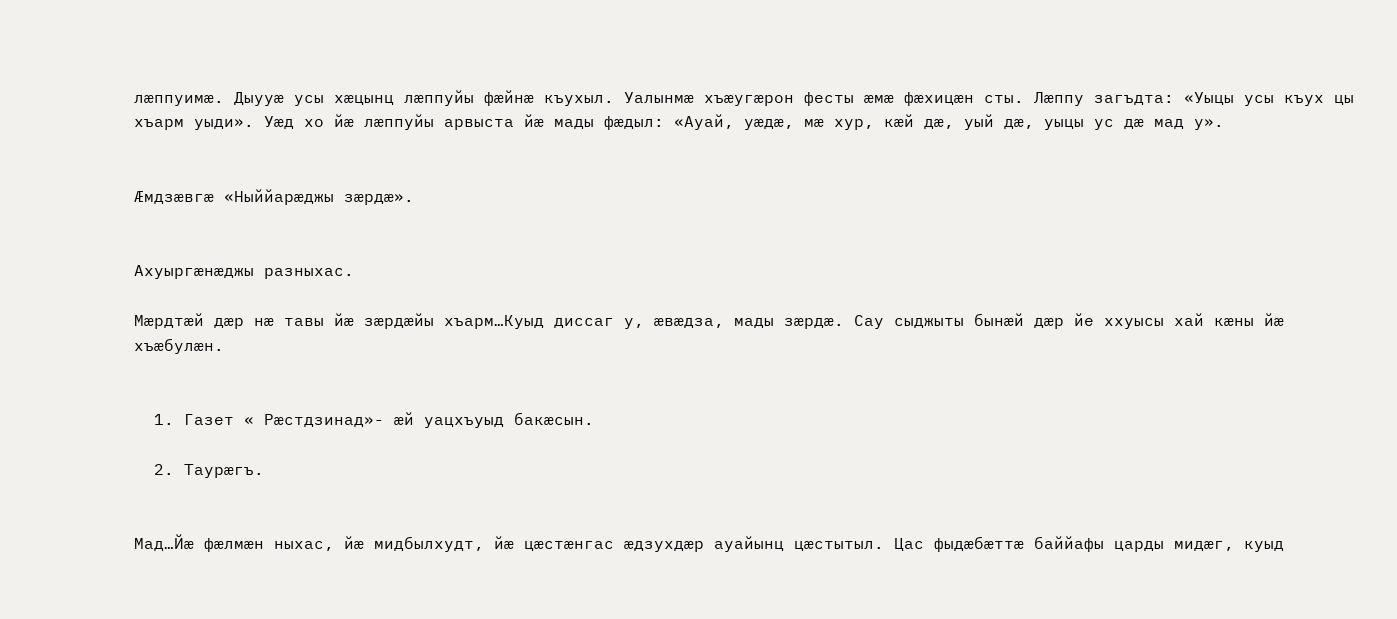лæппуимæ. Дыууæ усы хæцынц лæппуйы фæйнæ къухыл. Уалынмæ хъæугæрон фесты æмæ фæхицæн сты. Лæппу загъдта: «Уыцы усы къух цы хъарм уыди». Уæд хо йæ лæппуйы арвыста йæ мады фæдыл: «Ауай, уæдæ, мæ хур, кæй дæ, уый дæ, уыцы ус дæ мад у».


Æмдзæвгæ «Ныййарæджы зæрдæ».


Ахуыргæнæджы разныхас.

Мæрдтæй дæр нæ тавы йæ зæрдæйы хъарм…Куыд диссаг у, æвæдза, мады зæрдæ. Сау сыджыты бынæй дæр йе ххуысы хай кæны йæ хъæбулæн.


  1. Газет « Рæстдзинад»- æй уацхъуыд бакæсын.

  2. Таурæгъ.


Мад…Йæ фæлмæн ныхас, йæ мидбылхудт, йæ цæстæнгас æдзухдæр ауайынц цæстытыл. Цас фыдæбæттæ баййафы царды мидæг, куыд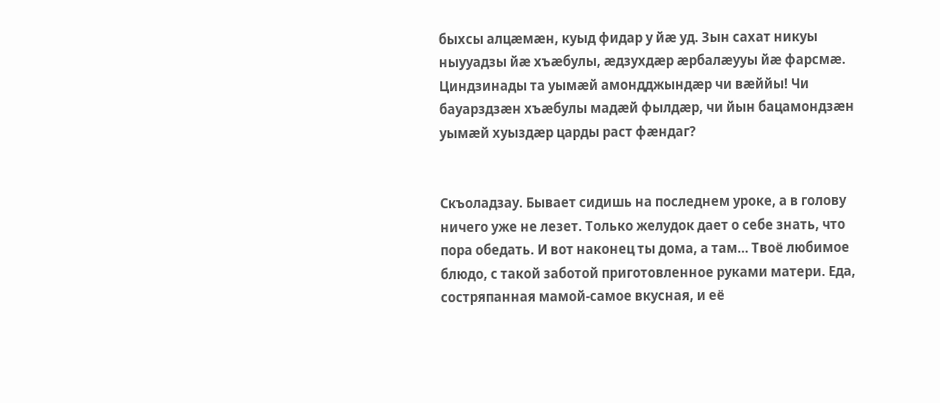быхсы алцæмæн, куыд фидар у йæ уд. Зын сахат никуы ныууадзы йæ хъæбулы, æдзухдæр æрбалæууы йæ фарсмæ. Циндзинады та уымæй амондджындæр чи вæййы! Чи бауарздзæн хъæбулы мадæй фылдæр, чи йын бацамондзæн уымæй хуыздæр царды раст фæндаг?


Скъоладзау. Бывает сидишь на последнем уроке, а в голову ничего уже не лезет. Только желудок дает о себе знать, что пора обедать. И вот наконец ты дома, а там… Твоё любимое блюдо, с такой заботой приготовленное руками матери. Еда, состряпанная мамой-самое вкусная, и её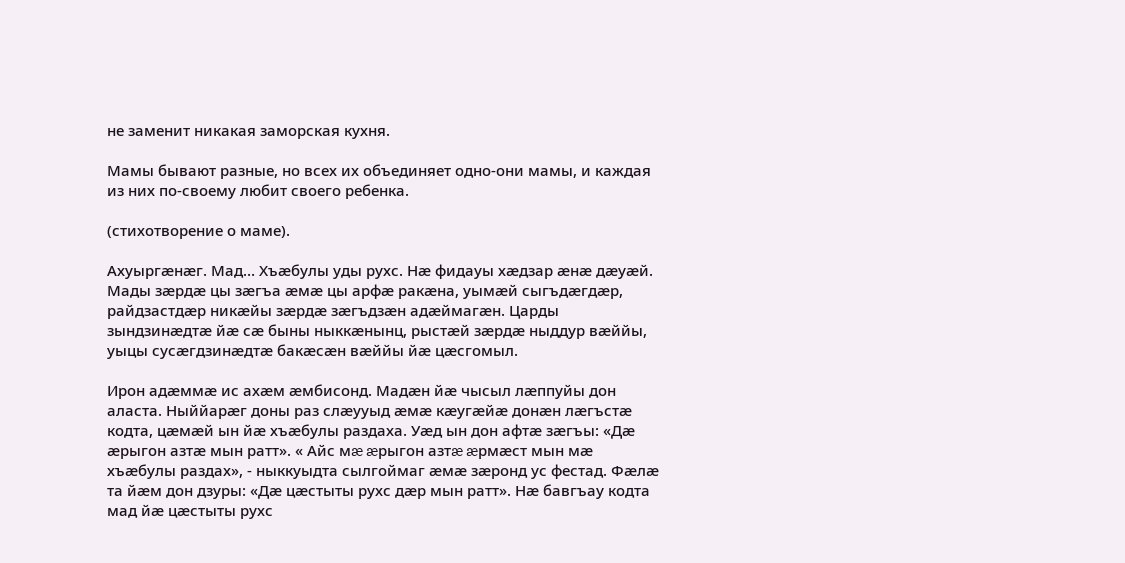не заменит никакая заморская кухня.

Мамы бывают разные, но всех их объединяет одно-они мамы, и каждая из них по-своему любит своего ребенка.

(стихотворение о маме).

Ахуыргæнæг. Мад… Хъæбулы уды рухс. Нæ фидауы хæдзар æнæ дæуæй. Мады зæрдæ цы зæгъа æмæ цы арфæ ракæна, уымæй сыгъдæгдæр, райдзастдæр никæйы зæрдæ зæгъдзæн адæймагæн. Царды зындзинæдтæ йæ сæ быны ныккæнынц, рыстæй зæрдæ ныддур вæййы, уыцы сусæгдзинæдтæ бакæсæн вæййы йæ цæсгомыл.

Ирон адæммæ ис ахæм æмбисонд. Мадæн йæ чысыл лæппуйы дон аласта. Ныййарæг доны раз слæууыд æмæ кæугæйæ донæн лæгъстæ кодта, цæмæй ын йæ хъæбулы раздаха. Уæд ын дон афтæ зæгъы: «Дæ æрыгон азтæ мын ратт». « Айс мæ æрыгон азтæ æрмæст мын мæ хъæбулы раздах», - ныккуыдта сылгоймаг æмæ зæронд ус фестад. Фæлæ та йæм дон дзуры: «Дæ цæстыты рухс дæр мын ратт». Нæ бавгъау кодта мад йæ цæстыты рухс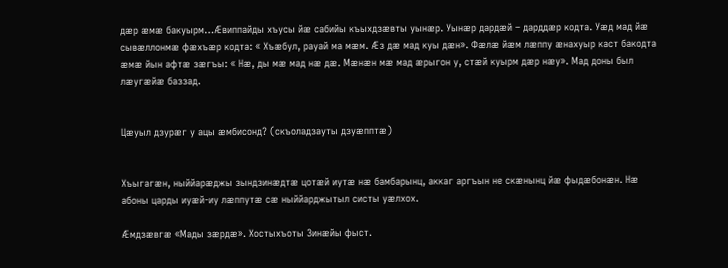дæр æмæ бакуырм…Æвиппайды хъусы йæ сабийы къыхдзæвты уынæр. Уынæр дардæй – дарддæр кодта. Уæд мад йæ сывæллонмæ фæхъæр кодта: « Хъæбул, рауай ма мæм. Æз дæ мад куы дæн». Фæлæ йæм лæппу æнахуыр каст бакодта æмæ йын афтæ зæгъы: « Нæ, ды мæ мад нæ дæ. Мæнæн мæ мад æрыгон у, стæй куырм дæр нæу». Мад доны был лæугæйæ баззад.


Цæуыл дзурæг у ацы æмбисонд? (скъоладзауты дзуæпптæ)


Хъыгагæн, ныййарæджы зындзинæдтæ цотæй иутæ нæ бамбарынц, аккаг аргъын не скæнынц йæ фыдæбонæн. Нæ абоны царды иуæй-иу лæппутæ сæ ныййарджытыл систы уæлхох.

Æмдзæвгæ «Мады зæрдæ». Хостыхъоты Зинæйы фыст.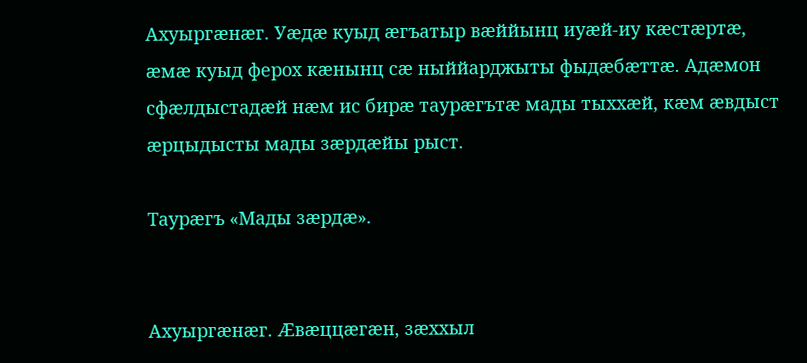Ахуыргæнæг. Уæдæ куыд æгъатыр вæййынц иуæй-иу кæстæртæ, æмæ куыд ферох кæнынц сæ ныййарджыты фыдæбæттæ. Адæмон сфæлдыстадæй нæм ис бирæ таурæгътæ мады тыххæй, кæм æвдыст æрцыдысты мады зæрдæйы рыст.

Таурæгъ «Мады зæрдæ».


Ахуыргæнæг. Æвæццæгæн, зæххыл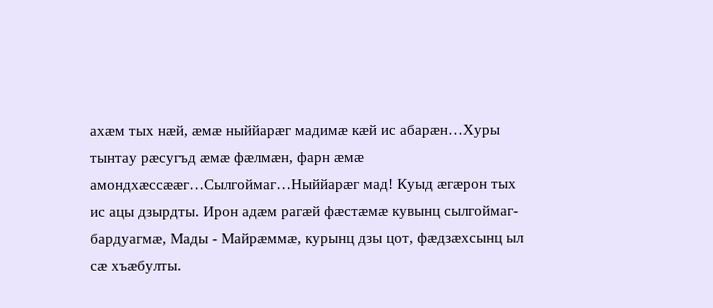ахæм тых нæй, æмæ ныййарæг мадимæ кæй ис абарæн…Хуры тынтау рæсугъд æмæ фæлмæн, фарн æмæ амондхæссææг…Сылгоймаг…Ныййарæг мад! Куыд æгæрон тых ис ацы дзырдты. Ирон адæм рагæй фæстæмæ кувынц сылгоймаг- бардуагмæ, Мады - Майрæммæ, курынц дзы цот, фæдзæхсынц ыл сæ хъæбулты.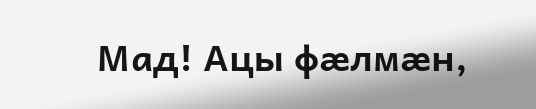Мад! Ацы фæлмæн,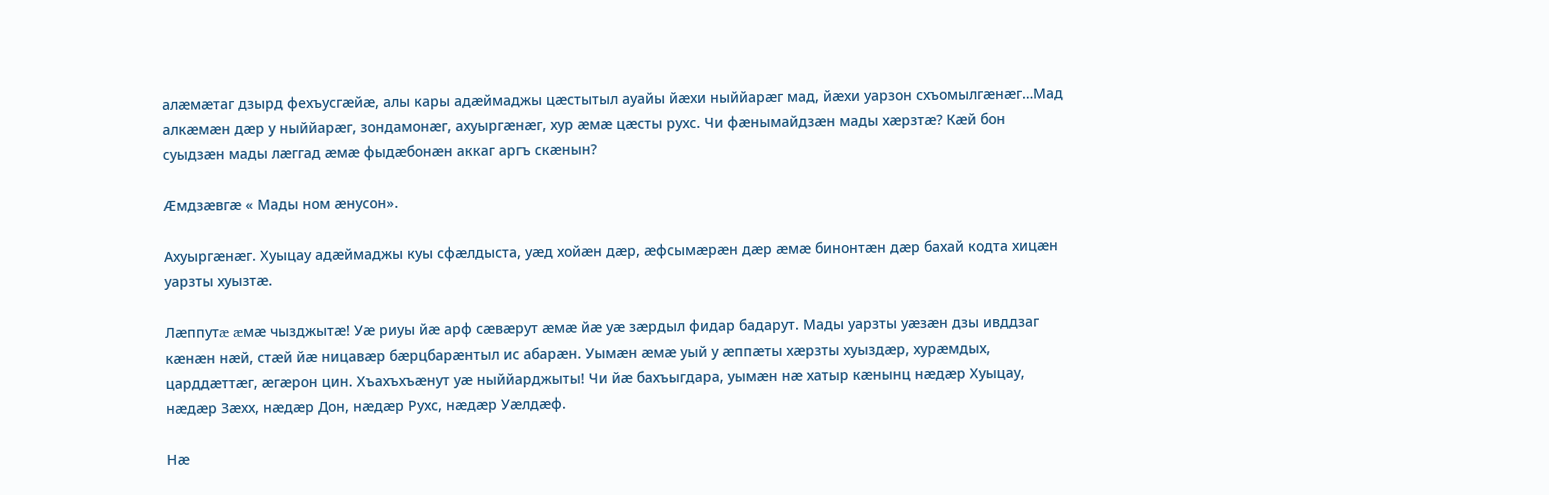алæмæтаг дзырд фехъусгæйæ, алы кары адæймаджы цæстытыл ауайы йæхи ныййарæг мад, йæхи уарзон схъомылгæнæг…Мад алкæмæн дæр у ныййарæг, зондамонæг, ахуыргæнæг, хур æмæ цæсты рухс. Чи фæнымайдзæн мады хæрзтæ? Кæй бон суыдзæн мады лæггад æмæ фыдæбонæн аккаг аргъ скæнын?

Æмдзæвгæ « Мады ном æнусон».

Ахуыргæнæг. Хуыцау адæймаджы куы сфæлдыста, уæд хойæн дæр, æфсымæрæн дæр æмæ бинонтæн дæр бахай кодта хицæн уарзты хуызтæ.

Лæппутæ æмæ чызджытæ! Уæ риуы йæ арф сæвæрут æмæ йæ уæ зæрдыл фидар бадарут. Мады уарзты уæзæн дзы ивддзаг кæнæн нæй, стæй йæ ницавæр бæрцбарæнтыл ис абарæн. Уымæн æмæ уый у æппæты хæрзты хуыздæр, хурæмдых, царддæттæг, æгæрон цин. Хъахъхъæнут уæ ныййарджыты! Чи йæ бахъыгдара, уымæн нæ хатыр кæнынц нæдæр Хуыцау, нæдæр Зæхх, нæдæр Дон, нæдæр Рухс, нæдæр Уæлдæф.

Нæ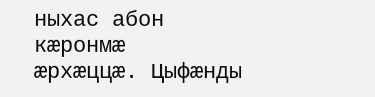ныхас абон кæронмæ æрхæццæ. Цыфæнды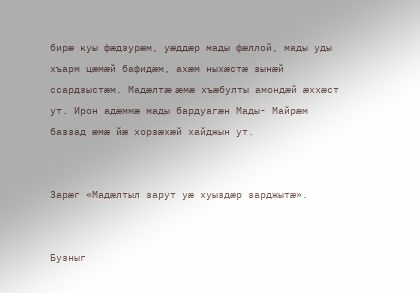бирæ куы фæдзурæм, уæддæр мады фæллой, мады уды хъарм цæмæй бафидæм, ахæм ныхæстæ зынæй ссардзыстæм. Мадæлтæ æмæ хъæбулты амондæй æххæст ут. Ирон адæммæ мады бардуагæн Мады- Майрæм баззад æмæ йæ хорзæхæй хайджын ут.


Зарæг «Мадæлтыл зарут уæ хуыздæр зарджытæ».


Бузныг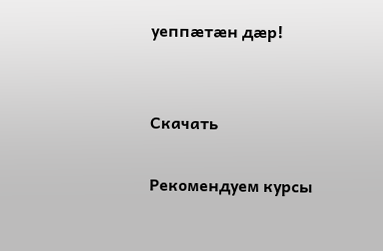уеппæтæн дæр!


Скачать

Рекомендуем курсы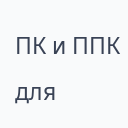ПК и ППК для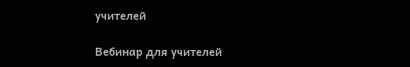учителей

Вебинар для учителей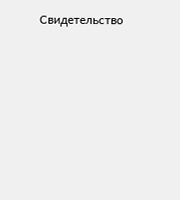Свидетельство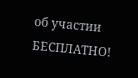об участии БЕСПЛАТНО!